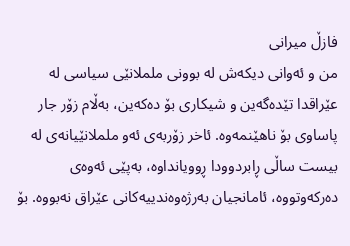فازڵ میرانی
من و ئەوانی دیکەش لە بوونی ململانێی سیاسی لە عێراقدا تێدەگەین و شیکاری بۆ دەکەین، بەڵام زۆر جار پاساوی بۆ ناهێنمەوە. ئاخر زۆربەی ئەو ململانێیانەی لە بیست ساڵی ڕابردوودا ڕوویانداوە، بەپێی ئەوەی دەرکەوتووە، ئامانجیان بەرژەوەندییەکانی عێراق نەبووە. بۆ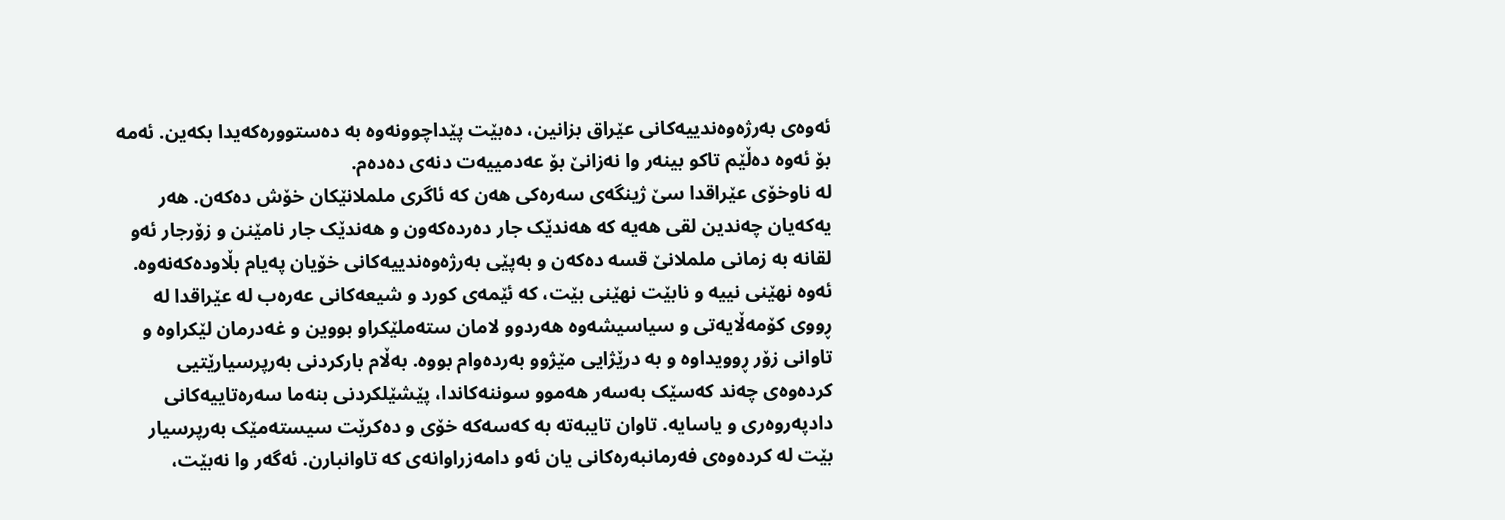ئەوەی بەرژەوەندییەکانی عێراق بزانین، دەبێت پێداچوونەوە بە دەستوورەکەیدا بکەین. ئەمە بۆ ئەوە دەڵێم تاکو بینەر وا نەزانێ بۆ عەدمییەت دنەی دەدەم.
لە ناوخۆی عێراقدا سێ ژینگەی سەرەکی هەن کە ئاگری ململانێکان خۆش دەکەن. هەر یەکەیان چەندین لقی هەیە کە هەندێک جار دەردەکەون و هەندێک جار نامێنن و زۆرجار ئەو لقانە بە زمانی ململانێ قسە دەکەن و بەپێی بەرژەوەندییەکانی خۆیان پەیام بڵاودەکەنەوە.
ئەوە نهێنی نییە و نابێت نهێنی بێت، کە ئێمەی کورد و شیعەکانی عەرەب لە عێراقدا لە ڕووی کۆمەڵایەتی و سیاسیشەوە هەردوو لامان ستەملێکراو بووین و غەدرمان لێکراوە و تاوانی زۆر ڕوویداوە و بە درێژایی مێژوو بەردەوام بووە. بەڵام بارکردنی بەرپرسیارێتیی کردەوەی چەند کەسێک بەسەر هەموو سوننەکاندا، پێشێلکردنی بنەما سەرەتاییەکانی دادپەروەری و یاسایە. تاوان تایبەتە بە کەسەکە خۆی و دەکرێت سیستەمێک بەرپرسیار بێت لە کردەوەی فەرمانبەرەکانی یان ئەو دامەزراوانەی کە تاوانبارن. ئەگەر وا نەبێت،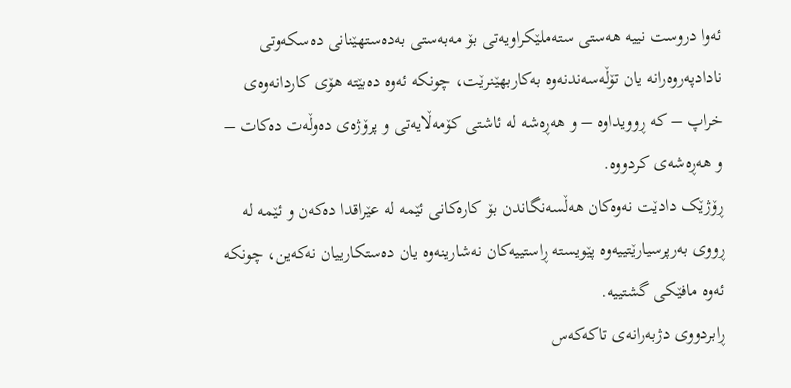ئەوا دروست نییە هەستی ستەملێکراویەتی بۆ مەبەستی بەدەستهێنانی دەسکەوتی نادادپەروەرانە یان تۆڵەسەندنەوە بەکاربهێنرێت، چونکە ئەوە دەبێتە هۆی کاردانەوەی خراپ – کە ڕوویداوە – و هەڕەشە لە ئاشتی کۆمەڵایەتی و پرۆژەی دەوڵەت دەکات – و هەڕەشەی کردووە.
ڕۆژێک دادێت نەوەکان هەڵسەنگاندن بۆ کارەکانی ئێمە لە عێراقدا دەکەن و ئێمە لە ڕووی بەرپرسیارێتییەوە پێویستە ڕاستییەکان نەشارینەوە یان دەستکارییان نەکەین، چونکە ئەوە مافێکی گشتییە.
ڕابردووی دژبەرانەی تاکەکەس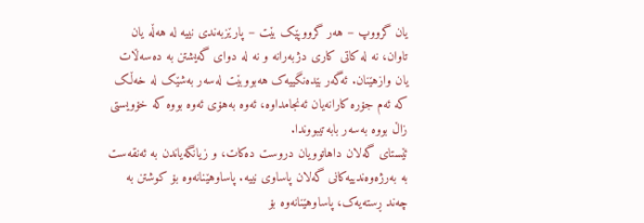یان گرووپ – هەر گرووپێک بێت – پارێزبەندی نییە لە هەڵە یان تاوان، نە لە کاتی کاری دژبەرانە و نە لە دوای گەیشتن بە دەسەڵات یان وازهێنان. ئەگەر بێدەنگییەک هەبووبێت لەسەر بەشێک لە خەڵک کە ئەم جۆرە کارانەیان ئەنجامداوە، ئەوە بەهۆی ئەوە بووە کە خۆویستی زاڵ بووە بەسەر بابەتیبووندا.
ئێستای گەلان داهاتوویان دروست دەکات، و زیانگەیاندن بە ئەنقەست بە بەرژەوەندییەکانی گەلان پاساوی نییە. پاساوهێنانەوە بۆ کوشتن بە چەند ڕستەیەک، پاساوهێنانەوە بۆ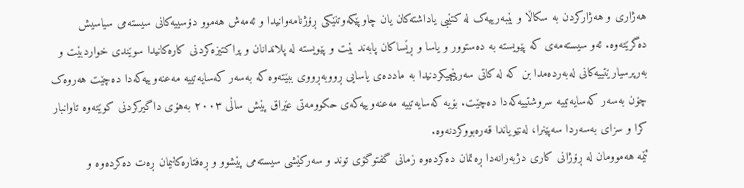هەژاری و هەژارکردن بە سکاڵا و بێبەرییەک لە کتێبی یاداشتەکان یان چاوپێکەوتنێکی ڕۆژنامەوانیدا و ئەمەش هەموو دۆسییەکانی سیستەمی سیاسیش دەگرێتەوە. ئەو سیستەمەی کە پێویستە بە دەستوور و یاسا و ڕێساکان پابەند بێت و پێویستە لە پلاندانان و پراکتیزەکردنی کارەکانیدا سوێندی خواردبێت و بەرپرسیارێتییەکانی لەبەردەمدا بن کە لە کاتی سەرپێچیکردنیدا بە ماددەی یاسایی ڕووبەڕووی ببێتەوە کە بەسەر کەسایەتییە مەعنەوییەکەدا دەچێت هەروەک چۆن بەسەر کەسایەتییە سروشتییەکەدا دەچێت. بۆیە کەسایەتییە مەعنەوییەکەی حکوومەتی عێراق پێش ساڵی ٢٠٠٣ بەهۆی داگیرکردنی کوێتەوە تاوانبار کرا و سزای بەسەردا سەپێنرا، لەنێویاندا قەرەبووکردنەوە.
ئێمە هەموومان لە ڕۆژانی کاری دژبەرانەدا ڕەتمان دەکردەوە زمانی گفتوگۆی توند و سەرکێشی سیستەمی پێشوو و ڕەفتارەکانیمان ڕەت دەکردەوە و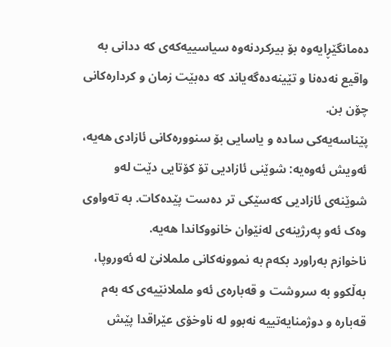دەمانگێڕایەوە بۆ بیرکردنەوە سیاسییەکەی کە ددانی بە واقیع نەدەنا و تێینەدەگەیاند کە دەبێت زمان و کردارەکانی چۆن بن.
پێناسەیەکی سادە و یاسایی بۆ سنوورەکانی ئازادی هەیە، ئەویش ئەوەیە: شوێنی ئازادیی تۆ کۆتایی دێت لەو شوێنەی ئازادیی کەسێکی تر دەست پێدەکات. بە تەواوی وەک ئەو پەرژینەی لەنێوان خانووکاندا هەیە.
ناخوازم بەراورد بکەم بە نموونەکانی ململانێ لە ئەوروپا، بەڵکوو بە سروشت و قەبارەی ئەو ململانێیەی کە بەم قەبارە و دوژمنایەتییە نەبوو لە ناوخۆی عێراقدا پێش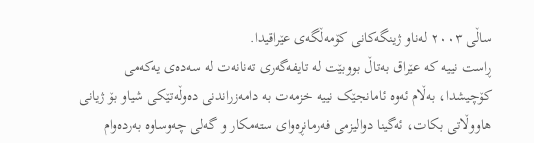ساڵی ٢٠٠٣ لەناو ژینگەکانی کۆمەڵگەی عێراقیدا.
ڕاست نییە کە عێراق بەتاڵ بووبێت لە تایفەگەری تەنانەت لە سەدەی یەکەمی کۆچیشدا، بەڵام ئەوە ئامانجێک نییە خزمەت بە دامەزراندنی دەوڵەتێکی شیاو بۆ ژیانی هاووڵاتی بکات، ئەگینا دوالیزمی فەرمانڕەوای ستەمکار و گەلی چەوساوە بەردەوام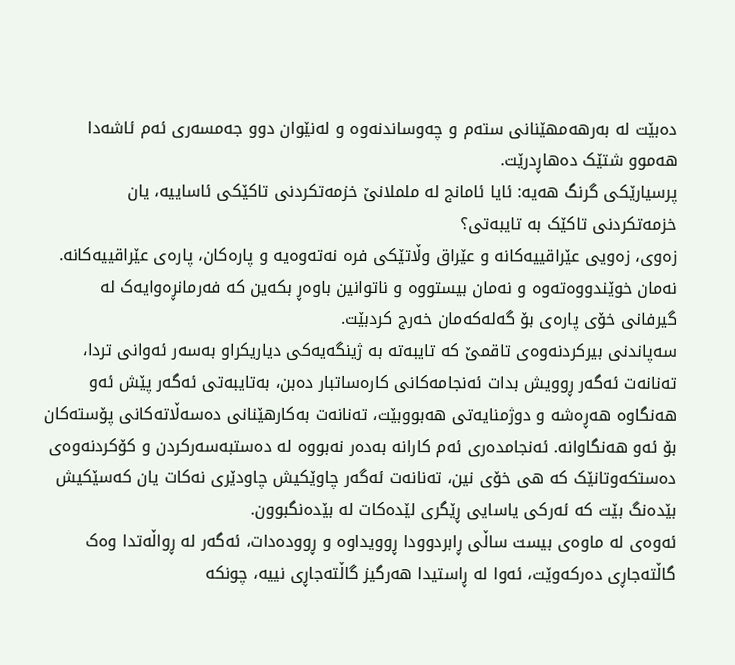دەبێت لە بەرهەمهێنانی ستەم و چەوساندنەوە و لەنێوان دوو جەمسەری ئەم ئاشەدا هەموو شتێک دەهاڕدرێت.
پرسیارێکی گرنگ هەیە: ئایا ئامانج لە ململانێ خزمەتکردنی تاکێکی ئاساییە، یان خزمەتکردنی تاکێک بە تایبەتی؟
زەوی، زەویی عێراقییەکانە و عێراق وڵاتێکی فرە نەتەوەیە و پارەکان، پارەی عێراقییەکانە. نەمان خوێندووەتەوە و نەمان بیستووە و ناتوانین باوەڕ بکەین کە فەرمانڕەوایەک لە گیرفانی خۆی پارەی بۆ گەلەکەمان خەرج کردبێت.
سەپاندنی بیرکردنەوەی تاقمێ کە تایبەتە بە ژینگەیەکی دیاریکراو بەسەر ئەوانی تردا، تەنانەت ئەگەر ڕوویش بدات ئەنجامەکانی کارەساتبار دەبن، بەتایبەتی ئەگەر پێش ئەو هەنگاوە هەڕەشە و دوژمنایەتی هەبووبێت، تەنانەت بەکارهێنانی دەسەڵاتەکانی پۆستەکان بۆ ئەو هەنگاوانە. ئەنجامدەری ئەم کارانە بەدەر نەبووە لە دەستبەسەرکردن و کۆکردنەوەی دەستکەوتانێک کە هی خۆی نین، تەنانەت ئەگەر چاوێکیش چاودێری نەکات یان کەسێکیش بێدەنگ بێت کە ئەرکی یاسایی ڕێگری لێدەکات لە بێدەنگبوون.
ئەوەی لە ماوەی بیست ساڵی ڕابردوودا ڕوویداوە و ڕوودەدات، ئەگەر لە ڕواڵەتدا وەک گاڵتەجاڕی دەرکەوێت، ئەوا لە ڕاستیدا هەرگیز گاڵتەجاڕی نییە، چونکە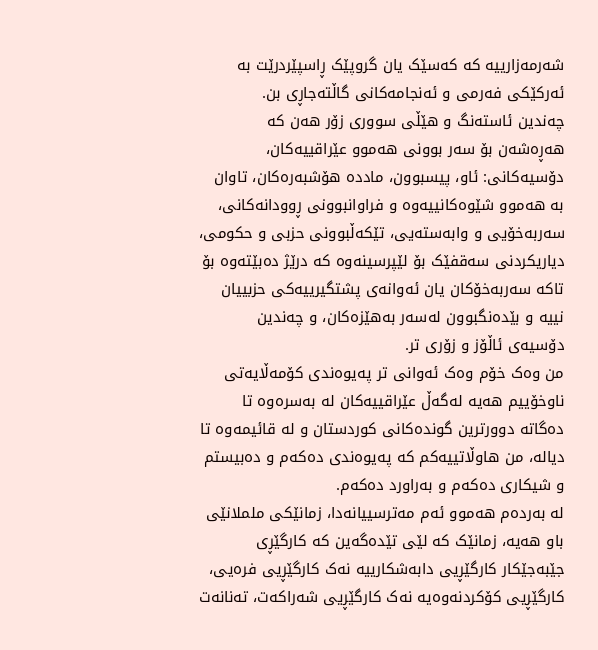شەرمەزارییە کە کەسێک یان گروپێک ڕاسپێردرێت بە ئەرکێکی فەرمی و ئەنجامەکانی گاڵتەجاڕی بن.
چەندین ئاستەنگ و هێڵی سووری زۆر هەن کە هەڕەشەن بۆ سەر بوونی هەموو عێراقییەکان، دۆسیەکانی: ئاو، پیسبوون، ماددە هۆشبەرەکان، تاوان بە هەموو شێوەکانییەوە و فراوانبوونی ڕوودانەکانی، سەربەخۆیی و وابەستەیی، تێکەڵبوونی حزبی و حکومی، دیاریکردنی سەقفێک بۆ لێپرسینەوە کە درێژ دەبێتەوە بۆ تاکە سەربەخۆکان یان ئەوانەی پشتگیرییەکی حزبییان نییە و بێدەنگبوون لەسەر بەهێزەکان، و چەندین دۆسیەی ئاڵۆز و زۆری تر.
من وەک خۆم وەک ئەوانی تر پەیوەندی کۆمەڵایەتی ناوخۆییم هەیە لەگەڵ عێراقییەکان لە بەسرەوە تا دەگاتە دوورترین گوندەکانی کوردستان و لە قائیمەوە تا دیالە، من هاوڵاتییەکم کە پەیوەندی دەکەم و دەبیستم و شیکاری دەکەم و بەراورد دەکەم.
لە بەردەم هەموو ئەم مەترسییانەدا، زمانێکی ململانێی باو هەیە، زمانێک کە لێی تێدەگەین کە کارگێڕی جێبەجێکار کارگێڕیی دابەشکارییە نەک کارگێڕیی فرەیی، کارگێڕیی کۆکردنەوەیە نەک کارگێڕیی شەراکەت، تەنانەت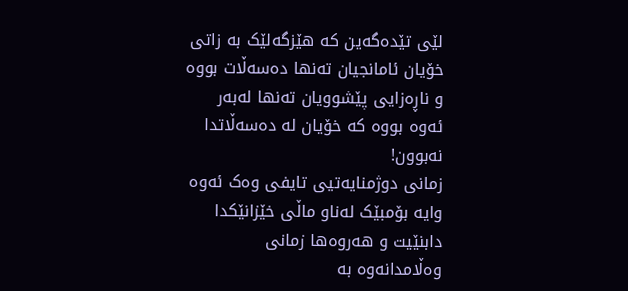لێی تێدەگەین کە هێزگەلێک بە زاتی خۆیان ئامانجیان تەنها دەسەڵات بووە و ناڕەزایی پێشوویان تەنها لەبەر ئەوە بووە کە خۆیان لە دەسەڵاتدا نەبوون!
زمانی دوژمنایەتیی تایفی وەک ئەوە وایە بۆمبێک لەناو ماڵی خێزانێکدا دابنێیت و هەروەها زمانی وەڵامدانەوە بە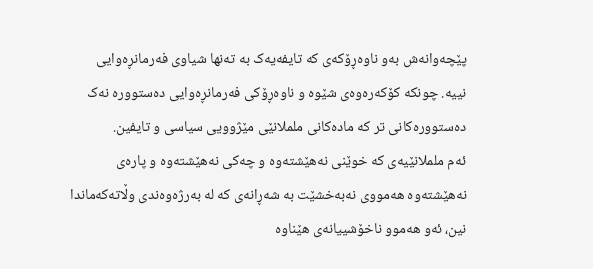پێچەوانەش بەو ناوەڕۆکەی کە تایفەیەک بە تەنها شیاوی فەرمانڕەوایی نییە. چونکە کۆکەرەوەی شێوە و ناوەڕۆکی فەرمانڕەوایی دەستوورە نەک دەستوورەکانی تر کە مادەکانی ململانێی مێژوویی سیاسی و تایفین.
ئەم ململانێیەی کە خوێنی نەهێشتەوە و چەکی نەهێشتەوە و پارەی نەهێشتەوە هەمووی نەبەخشێت بە شەڕانەی کە لە بەرژەوەندی وڵاتەکەماندا نین، ئەو هەموو ناخۆشییانەی هێناوە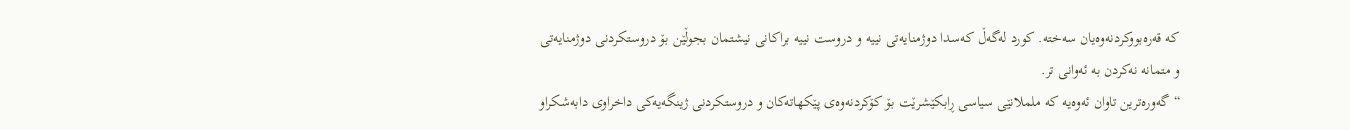کە قەرەبووکردنەوەیان سەختە. کورد لەگەڵ کەسدا دوژمنایەتی نییە و دروست نییە براکانی نیشتمان بجوڵێن بۆ دروستکردنی دوژمنایەتی و متمانە نەکردن بە ئەوانی تر.
“گەورەترین تاوان ئەوەیە کە ململانێی سیاسی ڕابکێشرێت بۆ کۆکردنەوەی پێکهاتەکان و دروستکردنی ژینگەیەکی داخراوی دابەشکراو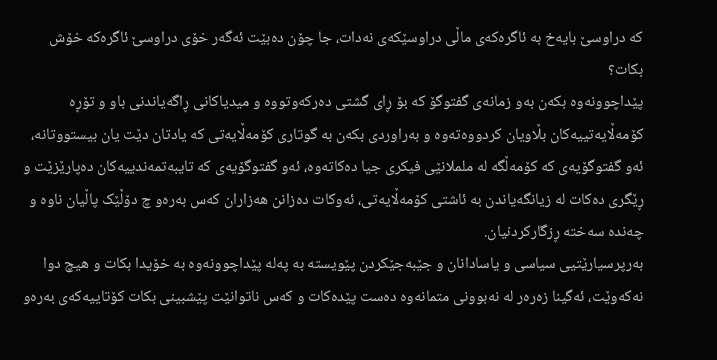کە دراوسێ بایەخ بە ئاگرەکەی ماڵی دراوسێکەی نەدات، جا چۆن دەبێت ئەگەر خۆی دراوسێ ئاگرەکە خۆش بکات؟
پێداچوونەوە بکەن بەو زمانەی گفتوگۆ کە بۆ ڕای گشتی دەرکەوتووە و میدیاکانی ڕاگەیاندنی باو و تۆڕە کۆمەڵایەتییەکان بڵاویان کردووەتەوە و بەراوردی بکەن بە گوتاری کۆمەڵایەتی کە یادتان دێت یان بیستووتانە، ئەو گفتوگۆیەی کە کۆمەڵگە لە ململانێی فیکری جیا دەکاتەوە، ئەو گفتوگۆیەی کە تایبەتمەندییەکان دەپارێزێت و ڕێگری دەکات لە زیانگەیاندن بە ئاشتی کۆمەڵایەتی، ئەوکات دەزانن هەزاران کەس بەرەو چ دۆڵێک پاڵیان ناوە و چەندە سەختە ڕزگارکردنیان.
بەرپرسیارێتیی سیاسی و یاسادانان و جێبەجێکردن پێویستە بە پەلە پێداچوونەوە بە خۆیدا بکات و هیچ دوا نەکەوێت، ئەگینا زەرەر لە نەبوونی متمانەوە دەست پێدەکات و کەس ناتوانێت پێشبینی بکات کۆتاییەکەی بەرەو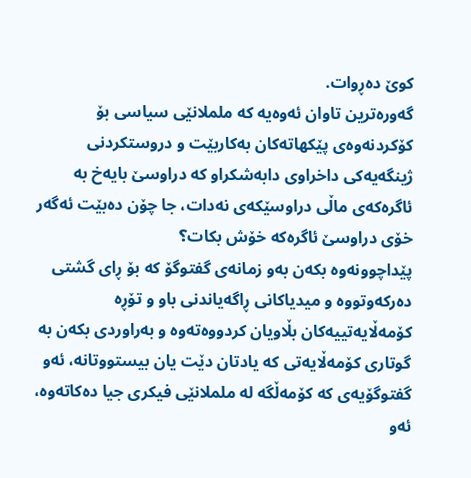کوێ دەڕوات.
گەورەترین تاوان ئەوەیە کە ململانێی سیاسی بۆ کۆکردنەوەی پێکهاتەکان بەکاربێت و دروستکردنی ژینگەیەکی داخراوی دابەشکراو کە دراوسێ بایەخ بە ئاگرەکەی ماڵی دراوسێکەی نەدات، جا چۆن دەبێت ئەگەر خۆی دراوسێ ئاگرەکە خۆش بکات؟
پێداچوونەوە بکەن بەو زمانەی گفتوگۆ کە بۆ ڕای گشتی دەرکەوتووە و میدیاکانی ڕاگەیاندنی باو و تۆڕە کۆمەڵایەتییەکان بڵاویان کردووەتەوە و بەراوردی بکەن بە گوتاری کۆمەڵایەتی کە یادتان دێت یان بیستووتانە، ئەو گفتوگۆیەی کە کۆمەڵگە لە ململانێی فیکری جیا دەکاتەوە، ئەو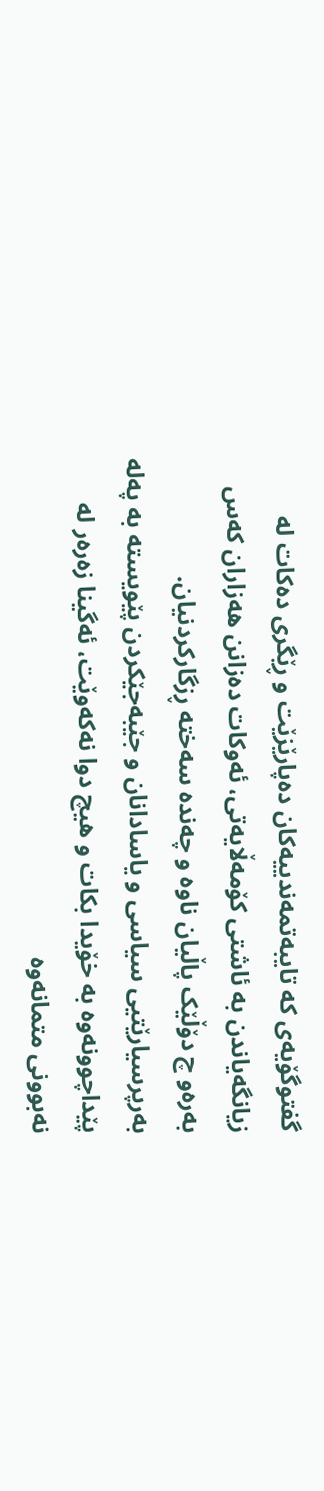گفتوگۆیەی کە تایبەتمەندییەکان دەپارێزێت و ڕێگری دەکات لە زیانگەیاندن بە ئاشتی کۆمەڵایەتی، ئەوکات دەزانن هەزاران کەس بەرەو چ دۆڵێک پاڵیان ناوە و چەندە سەختە ڕزگارکردنیان.
بەرپرسیارێتیی سیاسی و یاسادانان و جێبەجێکردن پێویستە بە پەلە پێداچوونەوە بە خۆیدا بکات و هیچ دوا نەکەوێت، ئەگینا زەرەر لە نەبوونی متمانەوە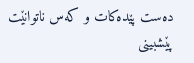دەست پێدەکات و کەس ناتوانێت پێشبینی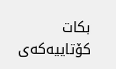بکات کۆتاییەکەی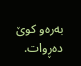بەرەو کوێ دەڕوات.